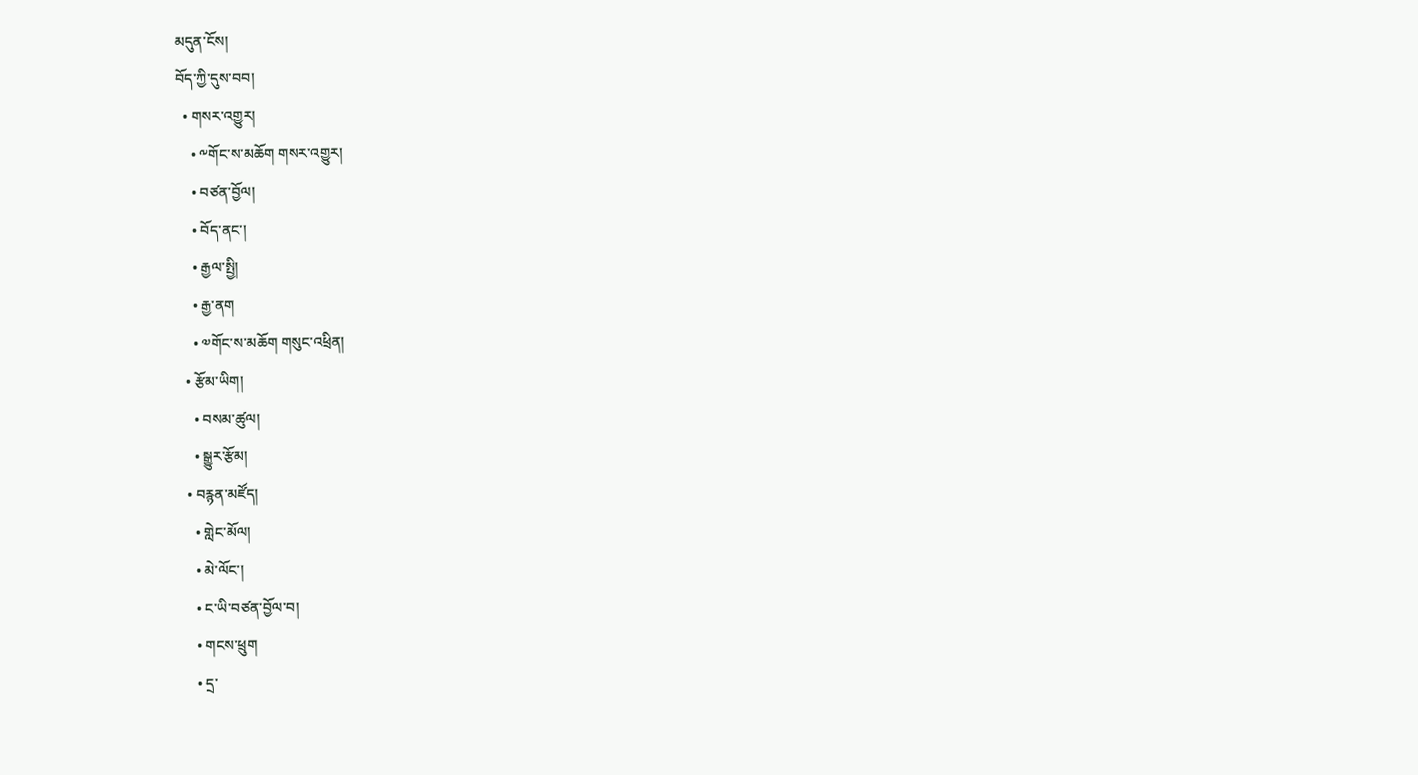མདུན་ངོས།
བོད་ཀྱི་དུས་བབ།
  • གསར་འགྱུར།
    • ༸གོང་ས་མཆོག གསར་འགྱུར།
    • བཙན་བྱོལ།
    • བོད་ནང་།
    • རྒྱལ་སྤྱི།
    • རྒྱ་ནག
    • ༧གོང་ས་མཆོག གསུང་འཕྲིན།
  • རྩོམ་ཡིག།
    • བསམ་ཚུལ།
    • སྒྱུར་རྩོམ།
  • བརྙན་མཛོད།
    • གླེང་མོལ།
    • མེ་ལོང་།
    • ང་ཡི་བཙན་བྱོལ་བ།
    • གངས་ཕྲུག
    • དྲ་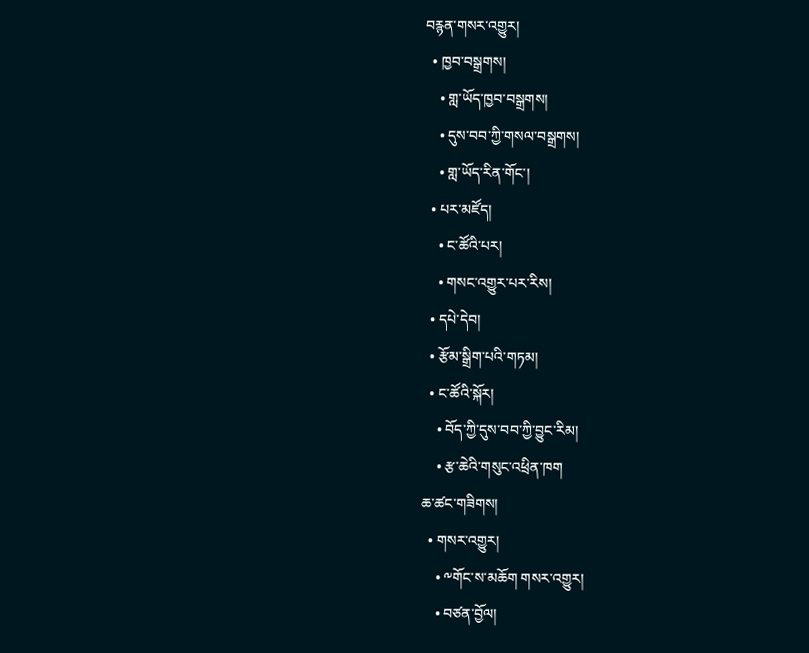བརྙན་གསར་འགྱུར།
  • ཁྱབ་བསྒྲགས།
    • གླ་ཡོད་ཁྱབ་བསྒྲགས།
    • དུས་བབ་ཀྱི་གསལ་བསྒྲགས།
    • གླ་ཡོད་རིན་གོང་།
  • པར་མཛོད།
    • ང་ཚོའི་པར།
    • གསང་འགྱུར་པར་རིས།
  • དཔེ་དེབ།
  • རྩོམ་སྒྲིག་པའི་གཏམ།
  • ང་ཚོའི་སྐོར།
    • བོད་ཀྱི་དུས་བབ་ཀྱི་བྱུང་རིམ།
    • རྩ་ཆེའི་གསུང་འཕྲིན་ཁག
ཆ་ཚང་གཟིགས།
  • གསར་འགྱུར།
    • ༸གོང་ས་མཆོག གསར་འགྱུར།
    • བཙན་བྱོལ།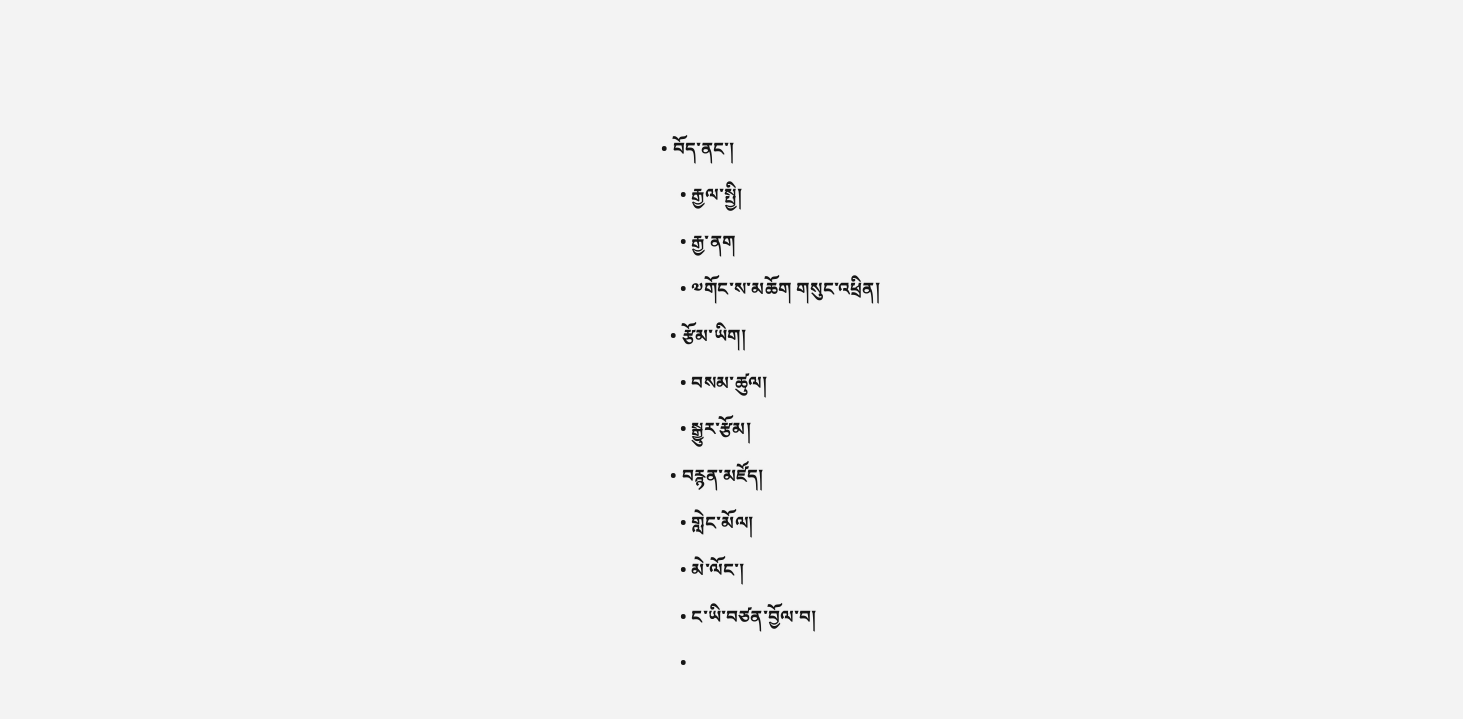• བོད་ནང་།
    • རྒྱལ་སྤྱི།
    • རྒྱ་ནག
    • ༧གོང་ས་མཆོག གསུང་འཕྲིན།
  • རྩོམ་ཡིག།
    • བསམ་ཚུལ།
    • སྒྱུར་རྩོམ།
  • བརྙན་མཛོད།
    • གླེང་མོལ།
    • མེ་ལོང་།
    • ང་ཡི་བཙན་བྱོལ་བ།
    •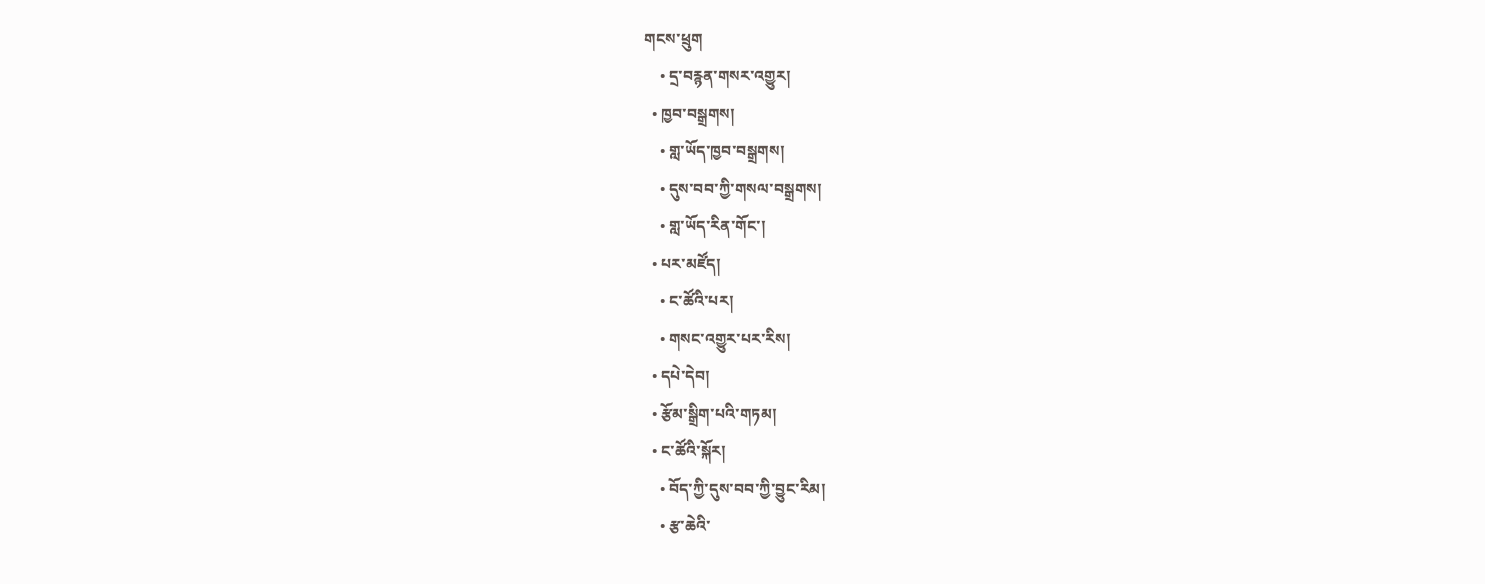གངས་ཕྲུག
    • དྲ་བརྙན་གསར་འགྱུར།
  • ཁྱབ་བསྒྲགས།
    • གླ་ཡོད་ཁྱབ་བསྒྲགས།
    • དུས་བབ་ཀྱི་གསལ་བསྒྲགས།
    • གླ་ཡོད་རིན་གོང་།
  • པར་མཛོད།
    • ང་ཚོའི་པར།
    • གསང་འགྱུར་པར་རིས།
  • དཔེ་དེབ།
  • རྩོམ་སྒྲིག་པའི་གཏམ།
  • ང་ཚོའི་སྐོར།
    • བོད་ཀྱི་དུས་བབ་ཀྱི་བྱུང་རིམ།
    • རྩ་ཆེའི་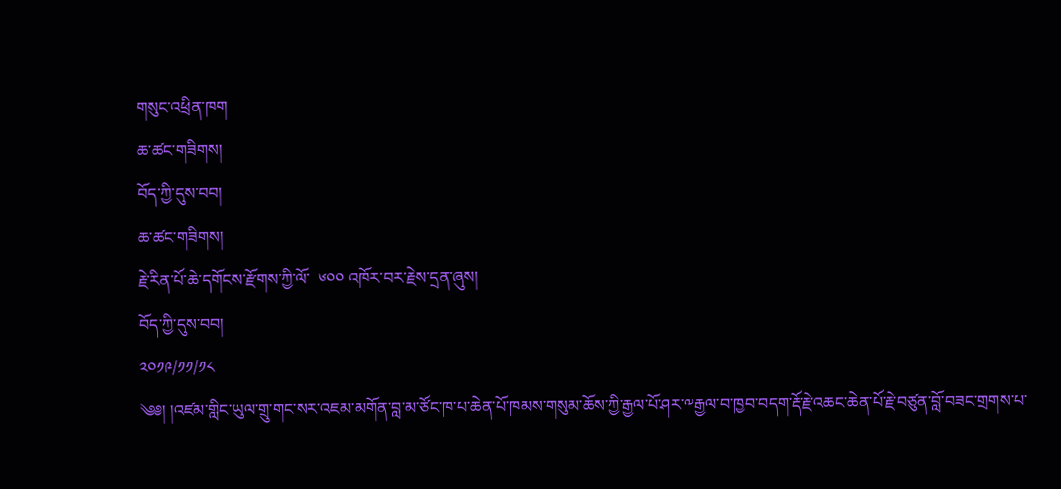གསུང་འཕྲིན་ཁག
ཆ་ཚང་གཟིགས།
བོད་ཀྱི་དུས་བབ།
ཆ་ཚང་གཟིགས།
རྗེ་རིན་པོ་ཆེ་དགོངས་རྫོགས་ཀྱི་ལོ་  ༦༠༠ འཁོར་བར་རྗེས་དྲན་ཞུས།
བོད་ཀྱི་དུས་བབ།
༢༠༡༩/༡༡/༡༨
༄༅། །འཛམ་གླིང་ཡུལ་གྲུ་གང་སར་འཇམ་མགོན་བླ་མ་ཙོང་ཁ་པ་ཆེན་པོ་ཁམས་གསུམ་ཆོས་ཀྱི་རྒྱལ་པོ་ཤར་༸རྒྱལ་བ་ཁྱབ་བདག་རྡོ་རྗེ་འཆང་ཆེན་པོ་རྗེ་བཙུན་བློ་བཟང་གྲགས་པ་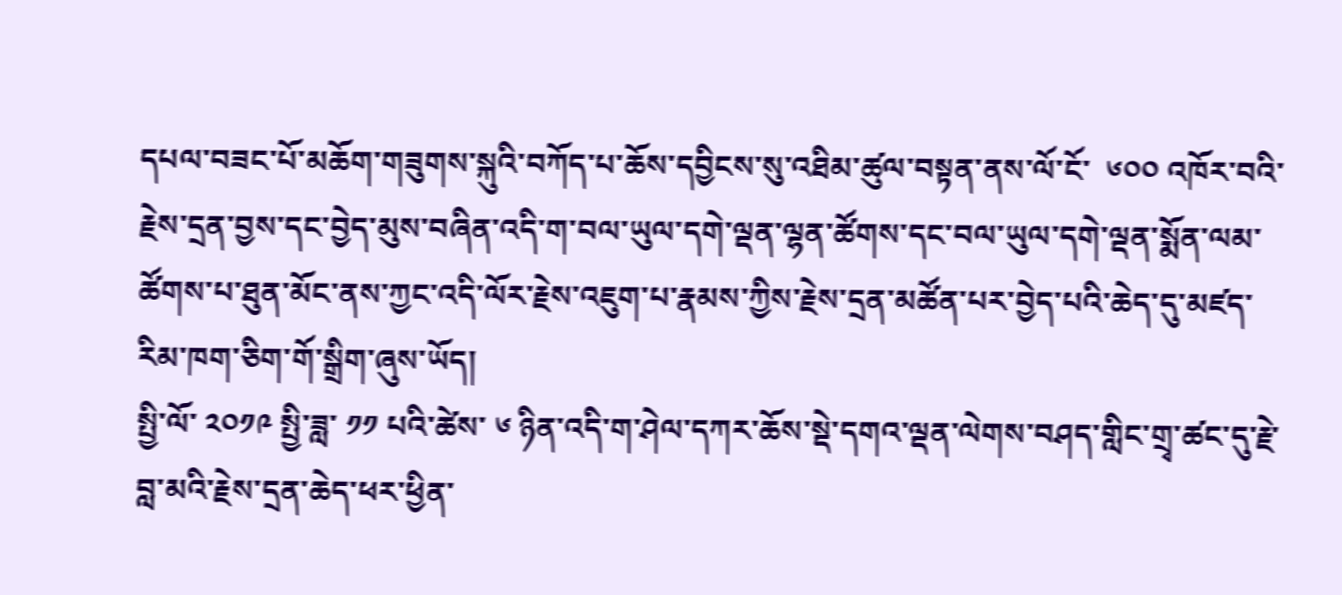དཔལ་བཟང་པོ་མཆོག་གཟུགས་སྐུའི་བཀོད་པ་ཆོས་དབྱིངས་སུ་འཐིམ་ཚུལ་བསྟན་ནས་ལོ་ངོ་  ༦༠༠ འཁོར་བའི་རྗེས་དྲན་བྱས་དང་བྱེད་མུས་བཞིན་འདི་ག་བལ་ཡུལ་དགེ་ལྡན་ལྷན་ཚོགས་དང་བལ་ཡུལ་དགེ་ལྡན་སྨོན་ལམ་ཚོགས་པ་ཐུན་མོང་ནས་ཀྱང་འདི་ལོར་རྗེས་འཇུག་པ་རྣམས་ཀྱིས་རྗེས་དྲན་མཚོན་པར་བྱེད་པའི་ཆེད་དུ་མཛད་རིམ་ཁག་ཅིག་གོ་སྒྲིག་ཞུས་ཡོད།
སྤྱི་ལོ་ ༢༠༡༩ སྤྱི་ཟླ་ ༡༡ པའི་ཚེས་ ༦ ཉིན་འདི་ག་ཤེལ་དཀར་ཆོས་སྡེ་དགའ་ལྡན་ལེགས་བཤད་གླིང་གྲྭ་ཚང་དུ་རྗེ་བླ་མའི་རྗེས་དྲན་ཆེད་ཕར་ཕྱིན་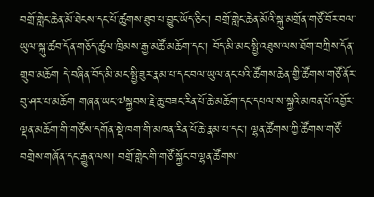བགྲོ་གླེང་ཆེན་མོ་ཐེངས་དང་པོ་ཚུགས་ཐུབ་པ་བྱུང་ཡོད་ཅིང་། བགྲོ་གླེང་ཆེན་མོའི་སྐུ་མགྲོན་གཙོ་བོར་བལ་ཡུལ་སྐུ་ཚབ་དོན་གཅོད་ཚུལ་ཁྲིམས་རྒྱ་མཚོ་མཆོག་དང་། བོད་མི་མང་སྤྱི་འཐུས་ལས་ཐོག་བཀྲིས་དོན་གྲུབ་མཆོག དེ་བཞིན་བོད་མི་མང་སྤྱི་ཟུར་རྣམ་པ་དང་བལ་ཡུལ་ནང་པའི་ཚོགས་ཆེན་གྱི་ཚོགས་གཙོ་ནོར་བུ་ཤར་པ་མཆོག གཞན་ཡང་༧སྐྱབས་རྗེ་ཆུ་བཟང་རིན་པོ་ཆེ་མཆོག་དང་དཔལ་ས་སྐྱའི་མཁན་པོ་འབྱོར་ལྡན་མཆོག་གི་གཙོས་དགོན་སྡེ་ཁག་གི་མཁན་རིན་པོ་ཆེ་རྣམ་པ་དང་། ལྷན་ཚོགས་ཀྱི་ཚོགས་གཙོ་བགྲེས་གཞོན་དང་རྒྱུན་ལས། བགྲོ་གླེང་གི་གཙོ་སྐྱོང་བ་ལྷན་ཚོགས་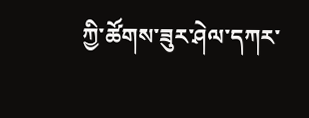ཀྱི་ཚོགས་ཟུར་ཤེལ་དཀར་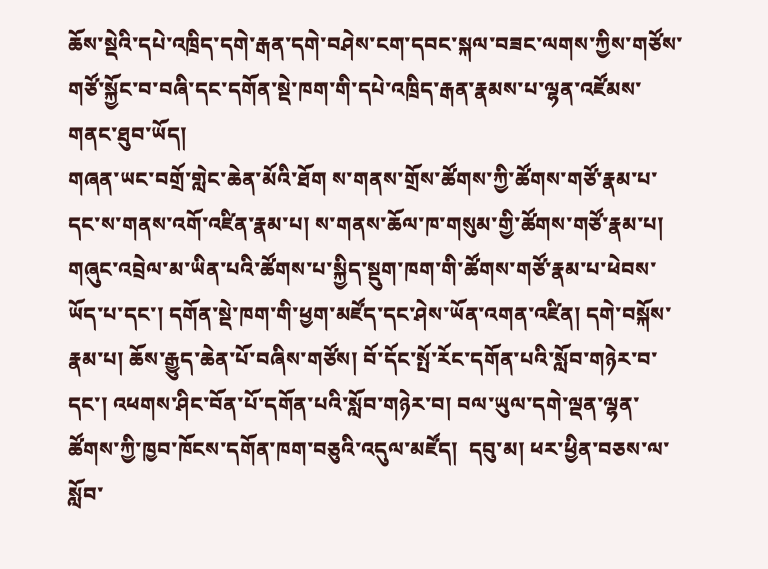ཆོས་སྡེའི་དཔེ་འཁྲིད་དགེ་རྒན་དགེ་བཤེས་ངག་དབང་སྐལ་བཟང་ལགས་ཀྱིས་གཙོས་གཙོ་སྐྱོང་བ་བཞི་དང་དགོན་སྡེ་ཁག་གི་དཔེ་འཁྲིད་རྒན་རྣམས་པ་ལྷན་འཛོམས་གནང་ཐུབ་ཡོད།
གཞན་ཡང་བགྲོ་གླེང་ཆེན་མོའི་ཐོག ས་གནས་གྲོས་ཚོགས་ཀྱི་ཚོགས་གཙོ་རྣམ་པ་དང་ས་གནས་འགོ་འཛིན་རྣམ་པ། ས་གནས་ཆོལ་ཁ་གསུམ་གྱི་ཚོགས་གཙོ་རྣམ་པ། གཞུང་འབྲེལ་མ་ཡིན་པའི་ཚོགས་པ་སྐྱིད་སྡུག་ཁག་གི་ཚོགས་གཙོ་རྣམ་པ་ཕེབས་ཡོད་པ་དང་། དགོན་སྡེ་ཁག་གི་ཕྱག་མཛོད་དང་ཤེས་ཡོན་འགན་འཛིན། དགེ་བསྐོས་རྣམ་པ། ཆོས་རྒྱུད་ཆེན་པོ་བཞིས་གཙོས། བོ་དོང་སྤོ་རོང་དགོན་པའི་སློབ་གཉེར་བ་དང་། འཕགས་ཤིང་བོན་པོ་དགོན་པའི་སློབ་གཉེར་བ། བལ་ཡུལ་དགེ་ལྡན་ལྷན་ཚོགས་ཀྱི་ཁྱབ་ཁོངས་དགོན་ཁག་བཅུའི་འདུལ་མཛོད།  དབུ་མ། ཕར་ཕྱིན་བཅས་ལ་སློབ་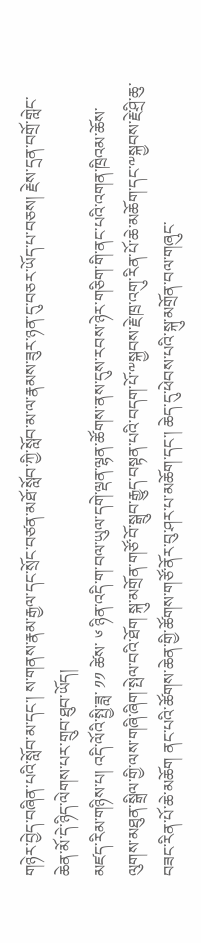གཉེར་བྱེད་བཞིན་པའི་སློབ་མ་དང་། ས་གནས་རྣམ་རྒྱལ་དང་སྲོང་བཙན་མཐོ་སློབ་ཀྱི་སློབ་མ་ལ་རྣམས་ཟུར་ཉན་དུ་བཅར་ཡོད་པ་བཅས། རྗེས་དྲན་བགྲོ་གླེང་ཆེན་མོ་དེ་ཉིད་ལེགས་པར་གྲུབ་ཐུབ་ཡོད།
མཛད་རིམ་གཉིས་པ། འདི་ལོའི་སྤྱི་ཟླ་ ༡༡ ཚེས་ ༦ ཉིན་འདི་ག་བལ་ཡུལ་དགེ་ལྡན་ལྷན་ཚོགས་ནས་དུས་རབས་ཉེར་གཅིག་གི་ནང་པའི་འགན་ཁྲིའམ་ཆོས་ལུགས་མཐུན་སྒྲིལ་གྱི་ལས་གཞི་ཞིག་སྤེལ་བའི་ཐོག སྐུ་མགྲོན་གཙོ་བོ་སྒྲུབ་རྒྱུད་བསྟན་པའི་བདག་པོ་༸སྐྱབས་རྗེ་ཁྲ་འགུ་རིན་པོ་ཆེ་མཆོག་དང་༸སྐྱབས་རྗེ་ཤྲི་ཆུ་བཟང་རིན་པོ་ཆེ་མཆོག ནང་པའི་ཚོགས་ཆེན་གྱི་ཚོགས་གཙོ་ནོར་བུ་ཤར་པ་མཆོག་དང་། ཆེད་དུ་ཕེབས་པའི་སྐུ་མགྲོན་བལ་གཞུང་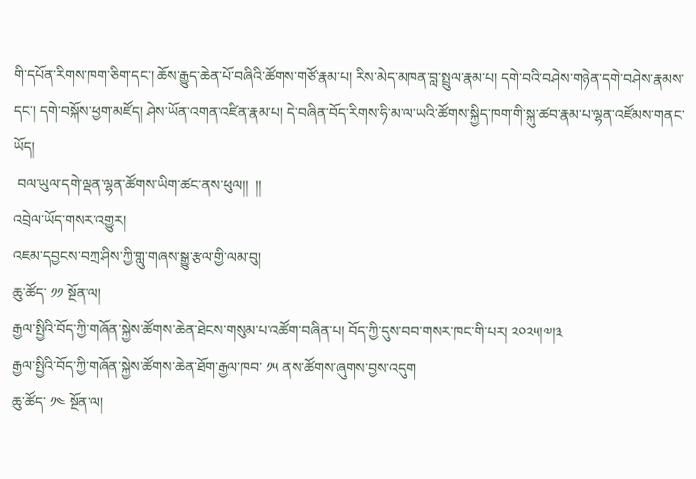གི་དཔོན་རིགས་ཁག་ཅིག་དང་། ཆོས་རྒྱུད་ཆེན་པོ་བཞིའི་ཚོགས་གཙོ་རྣམ་པ། རིས་མེད་མཁན་བླ་སྤྲུལ་རྣམ་པ། དགེ་བའི་བཤེས་གཉེན་དགེ་བཤེས་རྣམས་དང་། དགེ་བསྐོས་ཕྱག་མཛོད། ཤེས་ཡོན་འགན་འཛིན་རྣམ་པ། དེ་བཞིན་བོད་རིགས་ཧི་མ་ལ་ཡའི་ཚོགས་སྐྱིད་ཁག་གི་སྐུ་ཚབ་རྣམ་པ་ལྷན་འཛོམས་གནང་ཡོད།
 བལ་ཡུལ་དགེ་ལྡན་ལྷན་ཚོགས་ཡིག་ཚང་ནས་ཕུལ།།  །།
འབྲེལ་ཡོད་གསར་འགྱུར།
འཇམ་དབྱངས་བཀྲ་ཤིས་ཀྱི་གླུ་གཞས་སྒྱུ་རྩལ་གྱི་ལམ་བུ།
ཆུ་ཚོད་ ༡༡ སྔོན་ལ།
རྒྱལ་སྤྱིའི་བོད་ཀྱི་གཞོན་སྐྱེས་ཚོགས་ཆེན་ཐེངས་གསུམ་པ་འཚོག་བཞིན་པ། བོད་ཀྱི་དུས་བབ་གསར་ཁང་གི་པར། ༢༠༢༥།༧།༣
རྒྱལ་སྤྱིའི་བོད་ཀྱི་གཞོན་སྐྱེས་ཚོགས་ཆེན་ཐོག་རྒྱལ་ཁབ་ ༡༥ ནས་ཚོགས་ཞུགས་བྱས་འདུག
ཆུ་ཚོད་ ༡༤ སྔོན་ལ།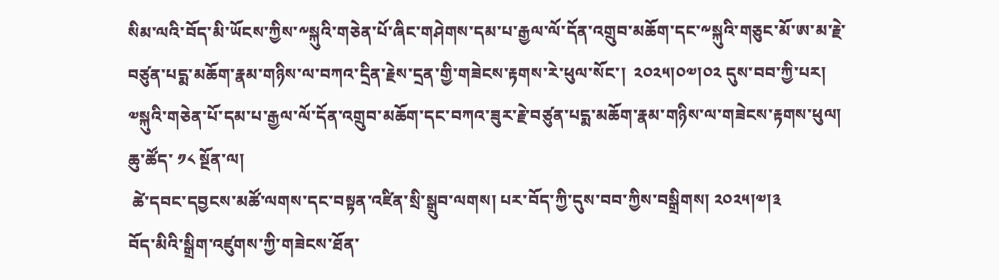སིམ་ལའི་བོད་མི་ཡོངས་ཀྱིས་༸སྐུའི་གཅེན་པོ་ཞིང་གཤེགས་དམ་པ་རྒྱལ་ལོ་དོན་འགྲུབ་མཆོག་དང་༸སྐུའི་གཅུང་མོ་ཨ་མ་རྗེ་བཙུན་པདྨ་མཆོག་རྣམ་གཉིས་ལ་བཀའ་དྲིན་རྗེས་དྲན་གྱི་གཟེངས་རྟགས་རེ་ཕུལ་སོང་།  ༢༠༢༥།༠༧།༠༢ དུས་བབ་ཀྱི་པར།
༧སྐུའི་གཅེན་པོ་དམ་པ་རྒྱལ་ལོ་དོན་འགྲུབ་མཆོག་དང་བཀའ་ཟུར་རྗེ་བཙུན་པདྨ་མཆོག་རྣམ་གཉིས་ལ་གཟེངས་རྟགས་ཕུལ།
ཆུ་ཚོད་ ༡༨ སྔོན་ལ།
 ཚེ་དབང་དབྱངས་མཚོ་ལགས་དང་བསྟན་འཛིན་སྲི་སྒྲུབ་ལགས། པར་བོད་ཀྱི་དུས་བབ་ཀྱིས་བསྒྲིགས། ༢༠༢༥།༧།༣
བོད་མིའི་སྒྲིག་འཛུགས་ཀྱི་གཟེངས་ཐོན་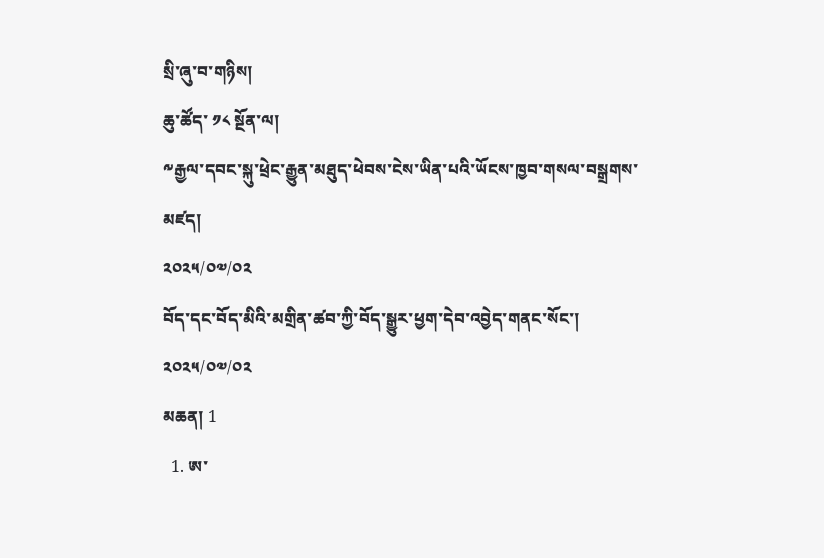སྲི་ཞུ་བ་གཉིས།
ཆུ་ཚོད་ ༡༨ སྔོན་ལ།
༸རྒྱལ་དབང་སྐུ་ཕྲེང་རྒྱུན་མཐུད་ཕེབས་ངེས་ཡིན་པའི་ཡོངས་ཁྱབ་གསལ་བསྒྲགས་མཛད།
༢༠༢༥/༠༧/༠༢
བོད་དང་བོད་མིའི་མགྲིན་ཚབ་ཀྱི་བོད་སྒྱུར་ཕྱག་དེབ་འབྱེད་གནང་སོང་།
༢༠༢༥/༠༧/༠༢
མཆན། 1
  1. ཨ་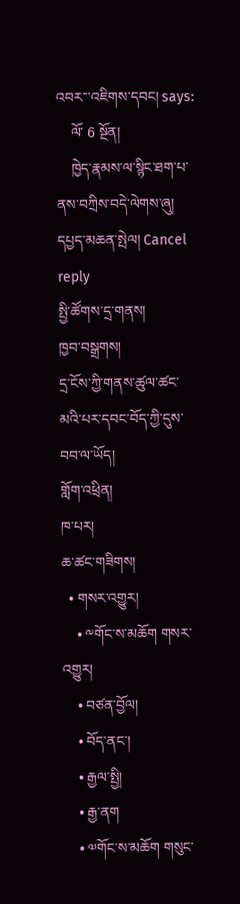འབར་་་འཇིགས་དབང། says:
    ལོ་ 6 སྔོན།
    ཁྱེད་རྣམས་ལ་སྙིང་ཐག་པ་ནས་བཀྲིས་བདེ་ལེགས་ཞུ།
དཔྱད་མཆན་སྤེལ། Cancel reply
སྤྱི་ཚོགས་དྲ་གནས།
ཁྱབ་བསྒྲགས།
དྲ་ངོས་ཀྱི་གནས་ཚུལ་ཚང་མའི་པར་དབང་བོད་ཀྱི་དུས་བབ་ལ་ཡོད།
གློག་འཕྲིན།
ཁ་པར།
ཆ་ཚང་གཟིགས།
  • གསར་འགྱུར།
    • ༸གོང་ས་མཆོག གསར་འགྱུར།
    • བཙན་བྱོལ།
    • བོད་ནང་།
    • རྒྱལ་སྤྱི།
    • རྒྱ་ནག
    • ༧གོང་ས་མཆོག གསུང་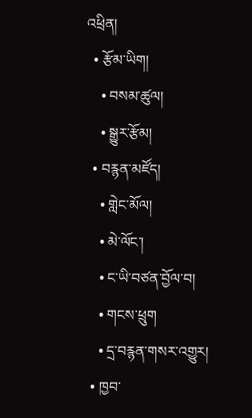འཕྲིན།
  • རྩོམ་ཡིག།
    • བསམ་ཚུལ།
    • སྒྱུར་རྩོམ།
  • བརྙན་མཛོད།
    • གླེང་མོལ།
    • མེ་ལོང་།
    • ང་ཡི་བཙན་བྱོལ་བ།
    • གངས་ཕྲུག
    • དྲ་བརྙན་གསར་འགྱུར།
  • ཁྱབ་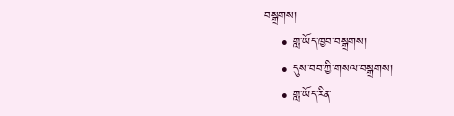བསྒྲགས།
    • གླ་ཡོད་ཁྱབ་བསྒྲགས།
    • དུས་བབ་ཀྱི་གསལ་བསྒྲགས།
    • གླ་ཡོད་རིན་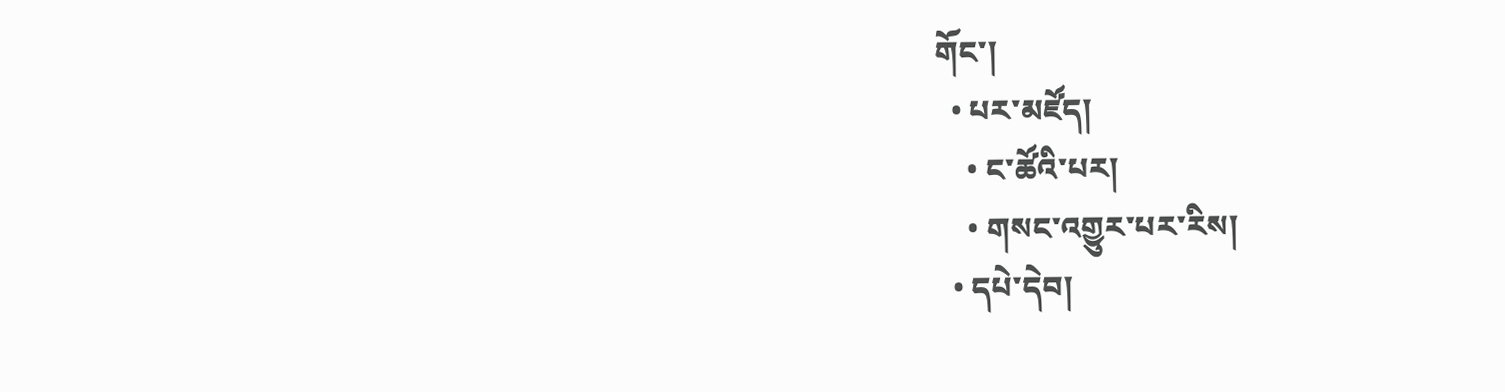གོང་།
  • པར་མཛོད།
    • ང་ཚོའི་པར།
    • གསང་འགྱུར་པར་རིས།
  • དཔེ་དེབ།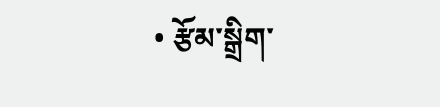• རྩོམ་སྒྲིག་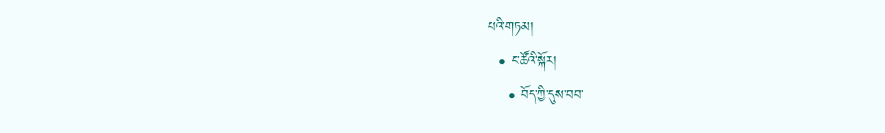པའི་གཏམ།
  • ང་ཚོའི་སྐོར།
    • བོད་ཀྱི་དུས་བབ་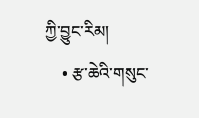ཀྱི་བྱུང་རིམ།
    • རྩ་ཆེའི་གསུང་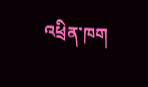འཕྲིན་ཁག